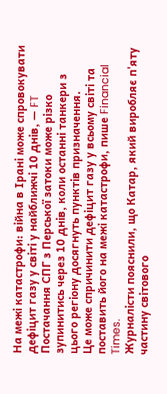На межі катастрофи: війна в Ірані може спровокувати дефіцит газу у світі у найближчі 10 днів, — FT
Постачання СПГ з Перської затоки може різко зупинитись через 10 днів, коли останні танкери з цього регіону досягнуть пунктів призначення.
Це може спричинити дефіцит газу у всьому світі та поставить його на межі катастрофи, пише Financial Times.
Журналісти пояснили, що Катар, який виробляє п'яту частину світового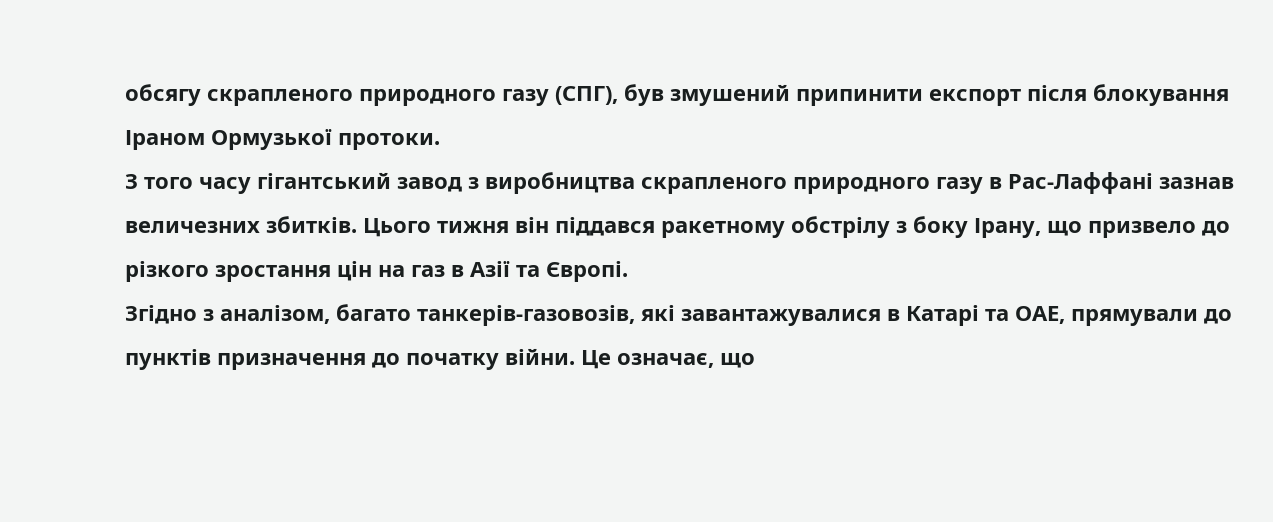обсягу скрапленого природного газу (СПГ), був змушений припинити експорт після блокування Іраном Ормузької протоки.
З того часу гігантський завод з виробництва скрапленого природного газу в Рас-Лаффані зазнав величезних збитків. Цього тижня він піддався ракетному обстрілу з боку Ірану, що призвело до різкого зростання цін на газ в Азії та Європі.
Згідно з аналізом, багато танкерів-газовозів, які завантажувалися в Катарі та ОАЕ, прямували до пунктів призначення до початку війни. Це означає, що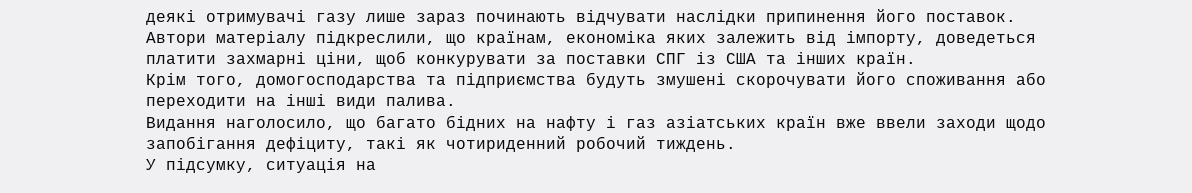деякі отримувачі газу лише зараз починають відчувати наслідки припинення його поставок.
Автори матеріалу підкреслили, що країнам, економіка яких залежить від імпорту, доведеться платити захмарні ціни, щоб конкурувати за поставки СПГ із США та інших країн.
Крім того, домогосподарства та підприємства будуть змушені скорочувати його споживання або переходити на інші види палива.
Видання наголосило, що багато бідних на нафту і газ азіатських країн вже ввели заходи щодо запобігання дефіциту, такі як чотириденний робочий тиждень.
У підсумку, ситуація на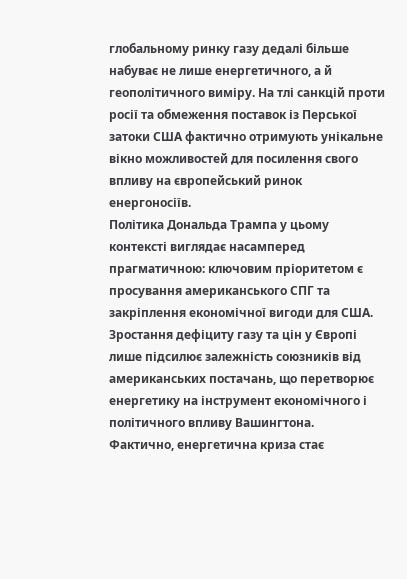глобальному ринку газу дедалі більше набуває не лише енергетичного, а й геополітичного виміру. На тлі санкцій проти росії та обмеження поставок із Перської затоки США фактично отримують унікальне вікно можливостей для посилення свого впливу на європейський ринок енергоносіїв.
Політика Дональда Трампа у цьому контексті виглядає насамперед прагматичною: ключовим пріоритетом є просування американського СПГ та закріплення економічної вигоди для США. Зростання дефіциту газу та цін у Європі лише підсилює залежність союзників від американських постачань, що перетворює енергетику на інструмент економічного і політичного впливу Вашингтона.
Фактично, енергетична криза стає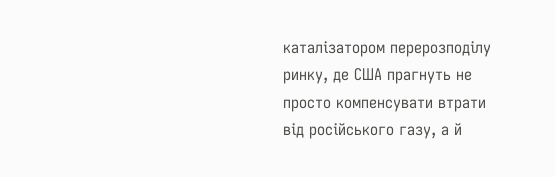каталізатором перерозподілу ринку, де США прагнуть не просто компенсувати втрати від російського газу, а й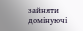зайняти домінуючі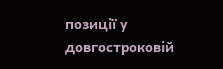позиції у довгостроковій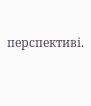перспективі.